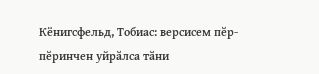Кёнигсфельд, Тобиас: версисем пӗр-пӗринчен уйрӑлса тӑни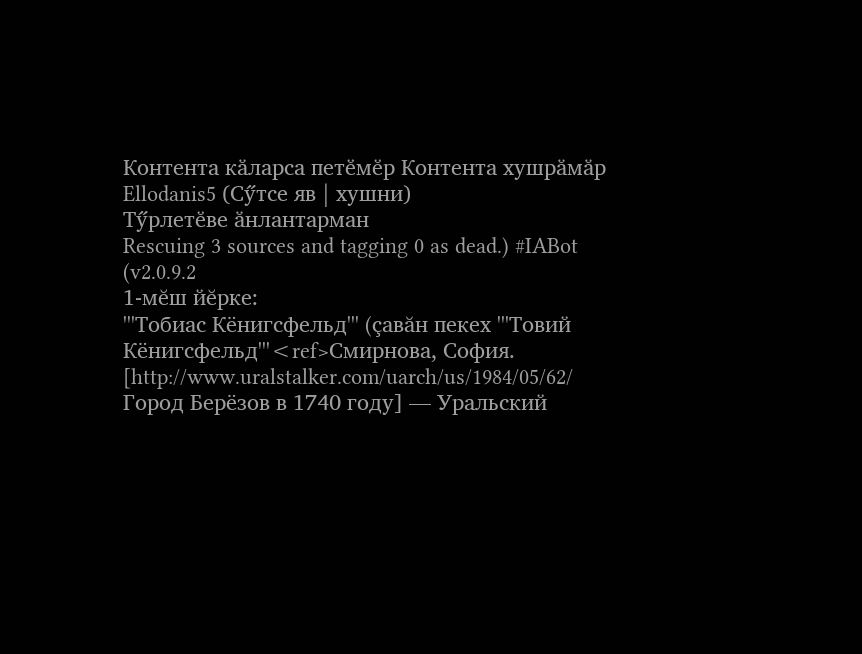Контента кӑларса петӗмӗр Контента хушрӑмӑр
Ellodanis5 (Сӳтсе яв | хушни)
Тӳрлетӗве ӑнлантарман
Rescuing 3 sources and tagging 0 as dead.) #IABot (v2.0.9.2
1-мĕш йĕрке:
'''Тобиас Кёнигсфельд''' (çавăн пекех '''Товий Кёнигсфельд'''<ref>Смирнова, София. [http://www.uralstalker.com/uarch/us/1984/05/62/ Город Берёзов в 1740 году] — Уральский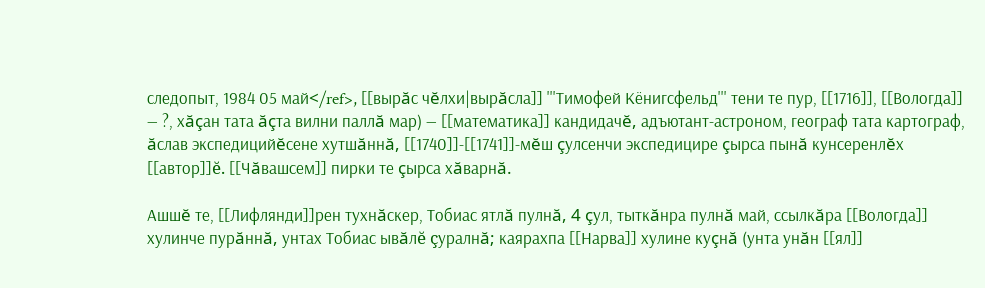следопыт, 1984 05 май</ref>, [[вырăс чĕлхи|вырăсла]] '''Тимофей Кёнигсфельд''' тени те пур, [[1716]], [[Вологда]] — ?, хăçан тата ăçта вилни паллă мар) — [[математика]] кандидачĕ, адъютант-астроном, географ тата картограф, ăслав экспедицийĕсене хутшăннă, [[1740]]-[[1741]]-мĕш çулсенчи экспедицире çырса пынă кунсеренлĕх [[автор]]ĕ. [[Чăвашсем]] пирки те çырса хăварнă.

Ашшĕ те, [[Лифлянди]]рен тухнăскер, Тобиас ятлă пулнă, 4 çул, тыткăнра пулнă май, ссылкăра [[Вологда]] хулинче пурăннă, унтах Тобиас ывăлĕ çуралнă; каярахпа [[Нарва]] хулине куçнă (унта унăн [[ял]]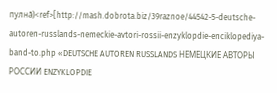пулнă)<ref>[http://mash.dobrota.biz/39raznoe/44542-5-deutsche-autoren-russlands-nemeckie-avtori-rossii-enzyklopdie-enciklopediya-band-to.php «DEUTSCHE AUTOREN RUSSLANDS НЕМЕЦКИЕ АВТОРЫ РОССИИ ENZYKLOPDIE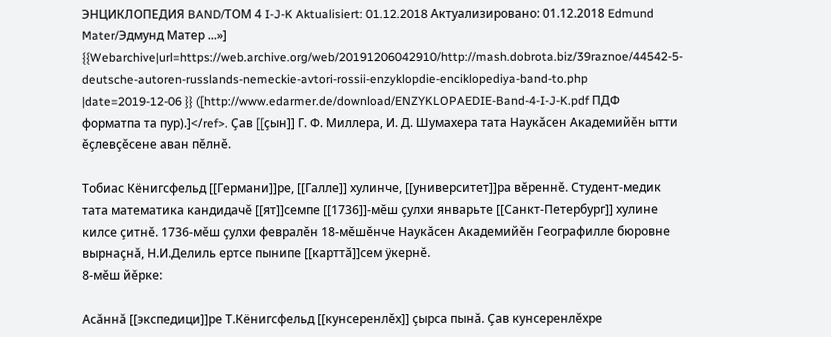ЭНЦИКЛОПЕДИЯ BAND/ТОМ 4 I-J-K Aktualisiert: 01.12.2018 Актуализировано: 01.12.2018 Edmund Mater/Эдмунд Матер ...»] {{Webarchive|url=https://web.archive.org/web/20191206042910/http://mash.dobrota.biz/39raznoe/44542-5-deutsche-autoren-russlands-nemeckie-avtori-rossii-enzyklopdie-enciklopediya-band-to.php |date=2019-12-06 }} ([http://www.edarmer.de/download/ENZYKLOPAEDIE-Band-4-I-J-K.pdf ПДФ форматпа та пур).]</ref>. Çав [[çын]] Г. Ф. Миллера, И. Д. Шумахера тата Наукăсен Академийĕн ытти ĕçлевçĕсене аван пĕлнĕ.

Тобиас Кёнигсфельд [[Германи]]ре, [[Галле]] хулинче, [[университет]]ра вĕреннĕ. Студент-медик тата математика кандидачĕ [[ят]]семпе [[1736]]-мĕш çулхи январьте [[Санкт-Петербург]] хулине килсе çитнĕ. 1736-мĕш çулхи февралĕн 18-мĕшĕнче Наукăсен Академийĕн Географилле бюровне вырнаçнă, Н.И.Делиль ертсе пынипе [[карттă]]сем ÿкернĕ.
8-мĕш йĕрке:

Асăннă [[экспедици]]ре Т.Кёнигсфельд [[кунсеренлĕх]] çырса пынă. Çав кунсеренлĕхре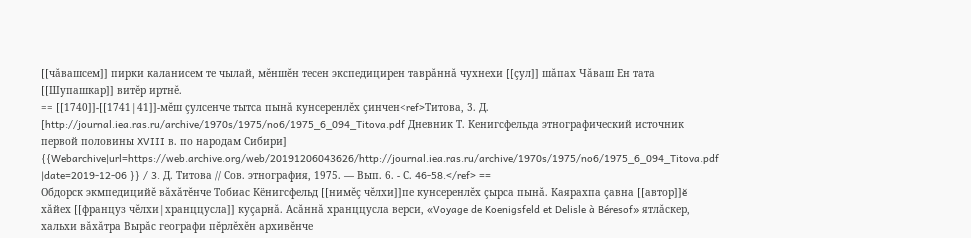[[чăвашсем]] пирки каланисем те чылай, мĕншĕн тесен экспедицирен таврăннă чухнехи [[çул]] шăпах Чăваш Ен тата [[Шупашкар]] витĕр иртнĕ.
== [[1740]]-[[1741|41]]-мĕш çулсенче тытса пынă кунсеренлĕх çинчен<ref>Титова, 3. Д. [http://journal.iea.ras.ru/archive/1970s/1975/no6/1975_6_094_Titova.pdf Дневник Т. Кенигсфельда этнографический источник первой половины XVIII в. по народам Сибири] {{Webarchive|url=https://web.archive.org/web/20191206043626/http://journal.iea.ras.ru/archive/1970s/1975/no6/1975_6_094_Titova.pdf |date=2019-12-06 }} / 3. Д. Титова // Сов. этнография, 1975. — Вып. 6. - С. 46-58.</ref> ==
Обдорск экмпедицийĕ вăхăтĕнче Тобиас Кёнигсфельд [[нимĕç чĕлхи]]пе кунсеренлĕх çырса пынă. Каярахпа çавна [[автор]]ĕ хăйех [[француз чĕлхи|хранццусла]] куçарнă. Асăннă хранццусла верси, «Voyage de Koenigsfeld et Delisle à Béresof» ятлăскер, хальхи вăхăтра Вырăс географи пĕрлĕхĕн архивĕнче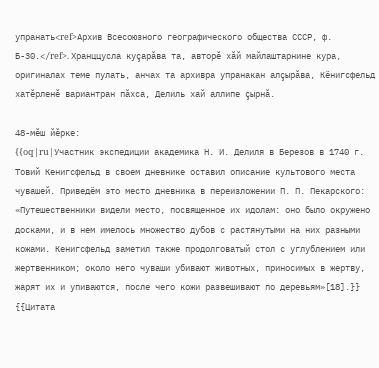упранать<ref>Архив Всесоюзного географического общества СССР, ф. Б-30.</ref>. Хранццусла куçарăва та, авторĕ хăй майлаштарнине кура, оригиналах теме пулать, анчах та архивра упранакан алçырăва, Кёнигсфельд хатĕрленĕ вариантран пăхса, Делиль хай аллипе çырнă.

48-мĕш йĕрке:
{{oq|ru|Участник экспедиции академика Н. И. Делиля в Березов в 1740 г. Товий Кенигсфельд в своем дневнике оставил описание культового места чувашей. Приведём это место дневника в переизложении П. П. Пекарского: «Путешественники видели место, посвященное их идолам: оно было окружено досками, и в нем имелось множество дубов с растянутыми на них разными кожами. Кенигсфельд заметил также продолговатый стол с углублением или жертвенником; около него чуваши убивают животных, приносимых в жертву, жарят их и упиваются, после чего кожи развешивают по деревьям»[18].}}
{{Цитата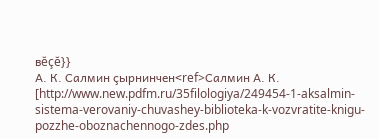вĕçĕ}}
А. К. Салмин çырнинчен<ref>Салмин А. К. [http://www.new.pdfm.ru/35filologiya/249454-1-aksalmin-sistema-verovaniy-chuvashey-biblioteka-k-vozvratite-knigu-pozzhe-oboznachennogo-zdes.php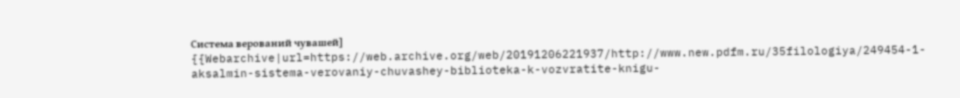Система верований чувашей] {{Webarchive|url=https://web.archive.org/web/20191206221937/http://www.new.pdfm.ru/35filologiya/249454-1-aksalmin-sistema-verovaniy-chuvashey-biblioteka-k-vozvratite-knigu-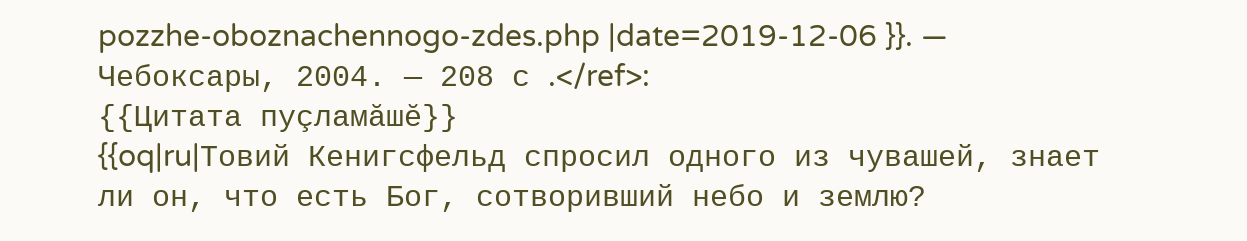pozzhe-oboznachennogo-zdes.php |date=2019-12-06 }}. — Чебоксары, 2004. — 208 с .</ref>:
{{Цитата пуçламăшĕ}}
{{oq|ru|Товий Кенигсфельд спросил одного из чувашей, знает ли он, что есть Бог, сотворивший небо и землю?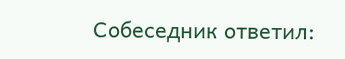Собеседник ответил: